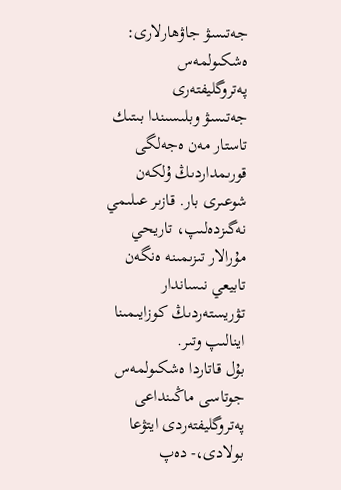جەتىسۋ جاۋھارلارى: ەشكىولمەس پەتروگليفتەرى
جەتىسۋ وبلىسىندا بىتىك تاستار مەن ەجەلگى قورىمداردىڭ ۇلكەن شوعىرى بار. قازىر عىلىمي نەگىزدەلىپ، تاريحي مۇرالار تىزىمىنە ەنگەن تابيعي نىساندار تۋريستەردىڭ كوزايىمىنا اينالىپ وتىر.
بۇل قاتاردا ەشكىولمەس جوتاسى ماڭىنداعى پەتروگليفتەردى ايتۋعا بولادى،- دەپ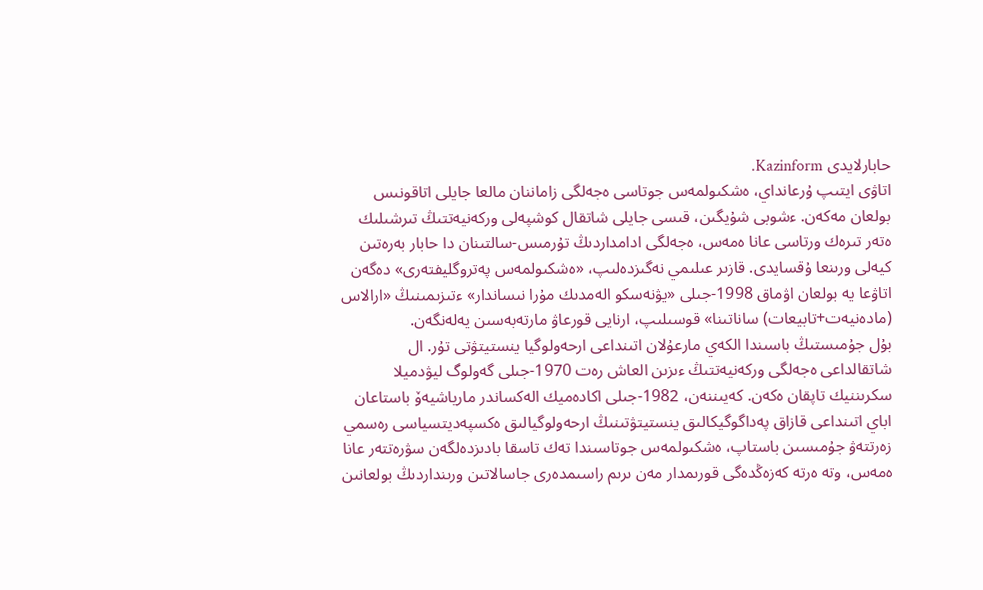حابارلايدى Kazinform.
اتاۋى ايتىپ ۇرعانداي، ەشكىولمەس جوتاسى ەجەلگى زاماننان مالعا جايلى اتاقونىس بولعان مەكەن. ءشوبى شۇيگىن، قىسى جايلى شاتقال كوشپەلى وركەنيەتتىڭ تىرشىلىك ەتەر تىرەك ورتاسى عانا ەمەس، ەجەلگى ادامداردىڭ تۇرمىس-سالتىنان دا حابار بەرەتىن كيەلى ورىنعا ۇقسايدى. قازىر عىلىمي نەگىزدەلىپ، «ەشكىولمەس پەتروگليفتەرى» دەگەن اتاۋعا يە بولعان اۋماق 1998-جىلى «يۋنەسكو الەمدىك مۇرا نىساندار» ءتىزىمىنىڭ «ارالاس (مادەنيەت+تابيعات) ساناتىنا» قوسىلىپ، ارنايى قورعاۋ مارتەبەسىن يەلەنگەن.
بۇل جۇمىستىڭ باسىندا الكەي مارعۇلان اتىنداعى ارحەولوگيا ينستيتۋتى تۇر. ال شاتقالداعى ەجەلگى وركەنيەتتىڭ ءىزىن العاش رەت 1970-جىلى گەولوگ ليۋدميلا سكرىننيك تاپقان ەكەن. كەيىننەن، 1982-جىلى اكادەميك الەكساندر مارياشيەۆ باستاعان اباي اتىنداعى قازاق پەداگوگيكالىق ينستيتۋتىنىڭ ارحەولوگيالىق ەكسپەديتسياسى رەسمي زەرتتەۋ جۇمىسىن باستاپ، ەشكىولمەس جوتاسىندا تەك تاسقا بادىزدەلگەن سۋرەتتەر عانا ەمەس، وتە ەرتە كەزەڭدەگى قورىمدار مەن ىرىم راسىمدەرى جاسالاتىن ورىنداردىڭ بولعانىن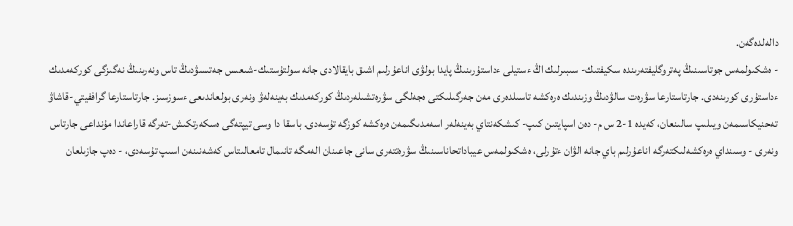دالەلدەگەن.
- ەشكىولمەس جوتاسىنىڭ پەتروگليفتەرىندە سكيفتىك- سىبىرلىك اڭ ءستيلى ءداستۇرىنىڭ پايدا بولۋى اناعۇرلىم اشىق بايقالادى جانە سولتۇستىك-شىعىس جەتىسۋدىڭ تاس ونەرىنىڭ نەگىزگى كوركەمدىك ءداستۇرى كورىنەدى. جارتاستارعا سۋرەت سالۋدىڭ وزىندىك ەرەكشە تاسىلدەرى مەن جەرگىلىكتى ەجەلگى سۋرەتشىلەردىڭ كوركەمدىك بەينەلەۋ ونەرى بولعاندىعى ءسوزسىز. جارتاستارعا گراففيتي-قاشاۋ تەحنيكاسىمەن ويىلىپ سالىنعان، كەيدە 1-2 س م- دەن اسپايتىن كىپ- كىشكەنتاي بەينەلەر اسەمدىگىمەن ەرەكشە كوزگە تۇسەدى. باسقا دا وسى تيپتەگى ەسكەرتكىش-تەرگە قاراعاندا مۇنداعى جارتاس ونەرى - وسىنداي ەرەكشەلىكتەرگە اناعۇرلىم باي جانە الۋان ءتۇرلى، ەشكىولمەس عيباداتحاناسىنىڭ سۋرەتتەرى سانى جاعىنان الەمگە تانىمال تامعالىتاس كەشەنىنەن اسىپ تۇسەدى، - دەپ جازىلعان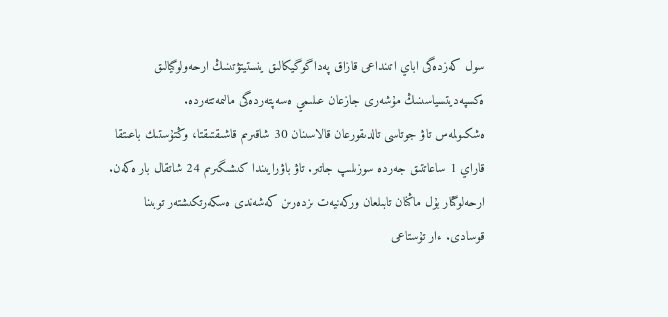سول كەزدەگى اباي اتىنداعى قازاق پەداگوگيكالىق ينستيتۋتىنىڭ ارحەولوگيالىق ەكسپەديتسياسىنىڭ مۇشەرى جازعان عىلىمي ەسەپتەردەگى مالىمەتتەردە.
ەشكىولمەس تاۋ جوتاسى تالدىقورعان قالاسىنان 30 شاقىرىم قاشىقتىقتا، وڭتۇستىك باعىتقا قاراي 1 ساعاتتىق جەردە سوزىلىپ جاتىر. تاۋ باۋرايىندا كىشىگىرىم 24 شاتقال بار ەكەن. ارحەلوگتار بۇل ماڭنان تابىلعان وركەنيەت ىزدەرىن كەشەندى ەسكەرتكىشتەر توبىنا قوسادى. ءار تۇستاعى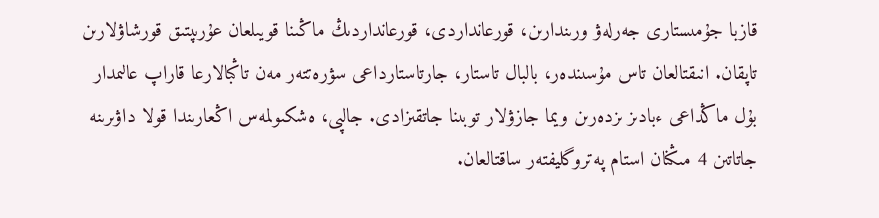قازبا جۇمىستارى جەرلەۋ ورىندارىن، قورعانداردى، قورعانداردىڭ ماڭىنا قويىلعان عۇرىپتىق قورشاۋلارىن تاپقان. انىقتالعان تاس مۇسىندەر، بالبال تاستار، جارتاستارداعى سۋرەتتەر مەن تاڭبالارعا قاراپ عالىمدار بۇل ماڭداعى ءبادىز ىزدەرىن ويما جازۋلار توبىنا جاتقىزادى. جالپى، ەشكىولمەس اڭعارىندا قولا داۋىرىنە جاتاتىن 4 مىڭنان استام پەتروگليفتەر ساقتالعان.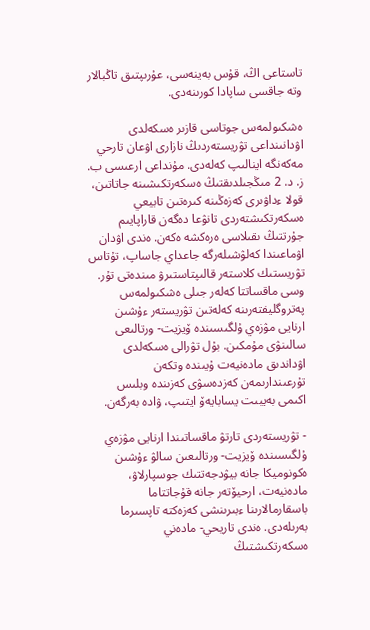تاستاعى اڭ، قۇس بەينەسى، عۇرىپتىق تاڭبالار وتە جاقسى ساپادا كورىنەدى.

ەشكىولمەس جوتاسى قازىر ەسكەلدى اۋدانىنداعى تۋريستەردىڭ نازارى اۋعان تارحي مەكەنگە اينالىپ كەلەدى. مۇنداعى ارعىسى ب. ز. د. 2 مىڭجىلدىقتىڭ ەسكەرتكىشىنە جاتاتىن، قولا ءداۋىرى كەزەڭىنە كىرەتىن تابيعي ەسكەرتكىشتەردى تانۋعا دەگەن قاراپايىم جۇرتتىڭ ىقىلاسى ەرەكشە ەكەن. ەندى اۋدان اۋماعىندا كەلۋشىلەرگە جاعداي جاساپ، تۇتاس تۋريستىك كلاستەر قالىپتاستىرۋ مىندەتى تۇر.
وسى ماقساتتا كەلەر جىلى ەشكىولمەس پەتروگليفتەرىنە كەلەتىن تۋريستەر ءۇشىن ارنايى مۋزەي ۇلگىسىندە ۆيزيت- ورتالىعى سالىنۋى مۇمكىن. بۇل تۋرالى ەسكەلدى اۋداندىق مادەنيەت ۇيىندە وتكەن تۇرعىندارىمەن كەزدەسۋى كەزىندە وبلىس اكىمى بەيبىت يسابايەۆ ايتىپ، ۋادە بەرگەن.

- تۋريستەردى تارتۋ ماقساتىندا ارنايى مۋزەي ۇلگىسىندە ۆيزيت- ورتالىعىن سالۋ ءۇشىن ەكونوميكا جانە بيۋدجەتتىك جوسپارلاۋ، مادەنيەت، ارحيۆتەر جانە قۇجاتتاما باسقارمالارىنا ءبىرىنشى كەزەكتە تاپسىرما بەرىلەدى. ەندى تاريحي- مادەني ەسكەرتكىشتىڭ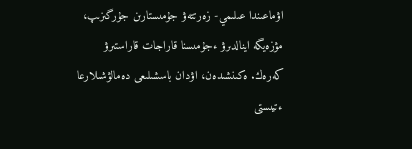اۋماعىندا عىلىمي- زەرتتەۋ جۇمىستارىن جۇرگىزىپ، مۋزەيگە اينالدىرۋ ءجۇمىسنا قاراجات قاراستىرۋ كەرەك. ەكىنشىدەن، اۋدان باسشىلىعى دەمالۋشىلارعا ءتيىستى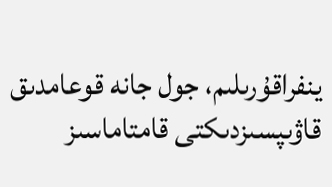ينفراقۇرىلىم، جول جانە قوعامدىق قاۋىپسىزدىكتى قامتاماسىز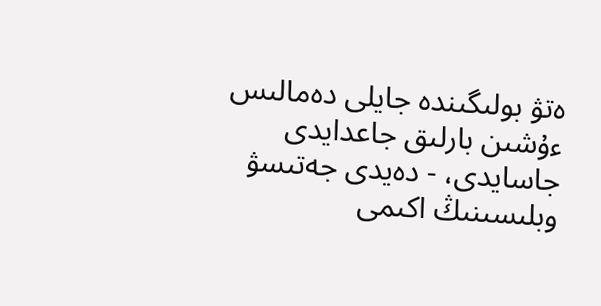ەتۋ بولىگىندە جايلى دەمالىس ءۇشىن بارلىق جاعدايدى جاسايدى، - دەيدى جەتىسۋ وبلىسىنىڭ اكىمى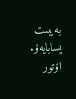بەيبىت يسابايەۆ.
اۆتور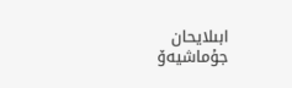ابىلايحان جۇماشيەۆ